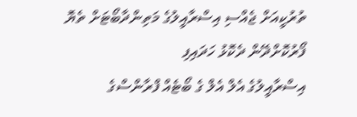ތުރުކީއަށް ޖެއްސި އިސްރާއީލުގެ މަތިންދާބޯޓަށް ތެޔޮ ފޯރުކޮށްދޭން ދެކޮޅު ހަދައިފި
އިސްރާއީލުގެ އެލް އެލް ގެ ބޯޓެއް ފްރާންސްގެ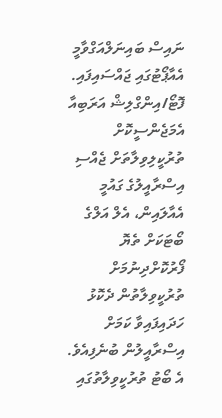ނައިސް ބައިނަލްއަގްވާމީ އެއާޕޯޓުގައި ޖައްސައިފައި. ފޮޓޯ/އިންގްލިޝް އަރަބިއާ
އެމަޖެންސީކޮށް ތުރުކީލިވިލާތަށް ޖެއްސި އިސްރާއީލުގެ ގައުމީ އެއާލައިން، އެލް އަލްގެ ބޯޓަކަށް ތެޔޮ ފޯރުކޮށްދިނުމަށް ތުރުކީވިލާތުން ދެކޮޅު ހަދައިފައިވާ ކަމަށް އިސްރާއީލުން ބުނެފިއެވެ.
އެ ބޯޓު ތުރުކީވިލާތުގައި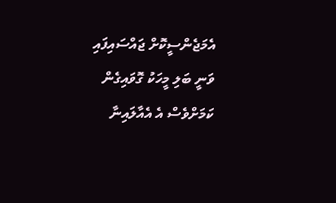އެމަޖެންސީކޮށް ޖައްސައިފައި ވަނީ ބަލި މީހަކު ގޮވައިގެން ކަމަށްވެސް އެ އެއާލައިނާ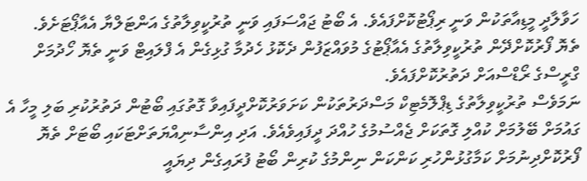ހަވާލާދީ މީޑިއާތަކުން ވަނީ ރިޕޯޓުކޮށްފައެވެ. އެ ބޯޓު ޖައްސަފައި ވަނީ ތުރުކީވިލާތުގެ އަންޓަލްޔާ އެއާޕޯޓަށެވެ.
ތެޔޮ ފޯރުކޮށްދޭން ތުރުކީވިލާތުގެ އެއާޕޯޓުގެ މުވައްޒަފުން ދެކޮޅު ހެދުމާ ގުޅިގެން އެ ފްލައިޓް ވަނީ ތެޔޮ ހޯދުމަށް ގްރީސްގެ ރޯޑްސްއަށް ދަތުރުކޮށްފައެވެ.
ނަމަވެސް ތުރުކީވިލާތުގެ ޑިޕްލޮމެޓިކް މަސްދަރުތަކުން ކަށަވަރުކޮށްދީފައިވާ ގޮތުގައި ބޯޓުން ދަތުރުކުރި ބަލި މީހާ އެ ގައުމަށް ބޭލުމަށް ކުއްލި ގޮތަކަށް ޖެއްސުމުގެ ހުއްދަ ދީފައިވެއެވެ. އަދި އިންސާނިއްޔަތަށްޓަކައި ބޯޓަށް ތެޔޮ ފޯރުކޮށްދިނުމަށް ކަމާގުޅުންހުރި ކަންކަން ނިންމުގެ ކުރިން ބޯޓު ފުރައިގެން ދިޔައީ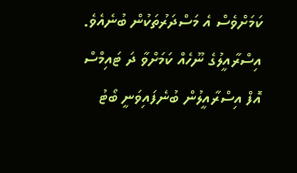ކަމަށްވެސް އެ މަސްދަރުތަކުން ބުނެއެވެ.
އިސްރާއީލުގެ ނޫހެއް ކަމަށްވާ ދަ ޓައިމްސް އޮފް އިސްރާއީލުން ބުނެފައިވަނީ ބޯޓު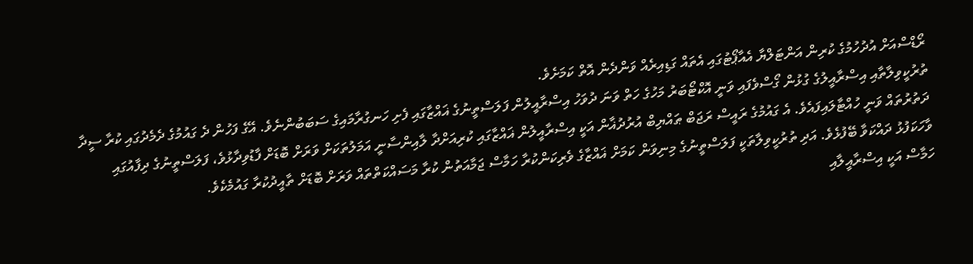ރޯޑްސްއަށް އުދުހުމުގެ ކުރިން އަންޓަލްޔާ އެއާޕޯޓުގައި އެތައް ގަޑިއިރެއް ވަންދެން އޮތް ކަމަށެވެ.
ތުރުކީވިލާތާއި އިސްރާއީލުގެ ގުޅުން ގޯސްވެފައި ވަނީ އޮކްޓޯބަރު މަހުގެ ހަތް ވަނަ ދުވަހު އިސްރާއީލުން ފަލަސްތީނުގެ ޣައްޒާގައި ފެށި ހަނގުރާމައިގެ ސަބަބުންނެވެ. އޭގެ ފަހުން ދެ ގައުމުގެ ދެމެދުގައި ކުރާ ސީދާ ދަތުރުތައް ވަނީ ހުއްޓާލައިފައެވެ. އެ ގައުމުގެ ރައީސް ރަޖަބް ޠައްޔިބް އުރުދުޣާން އަކީ އިސްރާއީލުން ޣައްޒާގައި ކުރިއަށްދާ ލާއިންސާނީ އަމަލުތަކަށް ވަރަށް ބޮޑަށް ފާޑުވިދާޅުވެ، ފަލަސްތީނުގެ ދިފާއުގައި ވާހަކަފުޅު ދައްކަވާ ބޭފުޅެވެ. އަދި ތުރުކީވިލާތަކީ ފަލަސްތީނުގެ މިނިވަން ކަމަށް ޣައްޒާގެ ވެރިކަންކުރާ ހަމާސް ޖަމާއަތުން ކުރާ މަސައްކަތްތައް ވަރަށް ބޮޑަށް ތާއީދުކުރާ ގައުމެކެވެ.
ހަމާސް އަކީ އިސްރާއީލާއި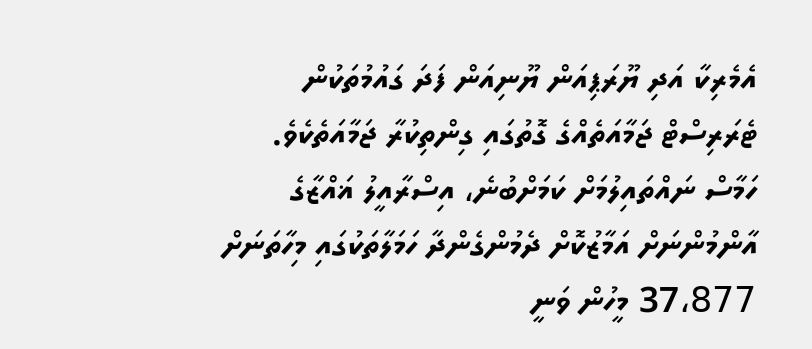އެމެރިކާ އަދި ޔޫރަޕިއަން ޔޫނިއަން ފަދަ ގައުމުތަކުން ޓެރަރިސްޓް ޖަމާއަތެއްގެ ގޮތުގައި ގިންތިކުރާ ޖަމާއަތެކެވެ.
ހަމާސް ނައްތައިލުމަށް ކަމަށްބުނެ، އިސްރާއީލު ޣައްޒާގެ އާންމުންނަށް އަމާޒުކޮށް ދެމުންގެންދާ ހަމަލާތަކުގައި މިހާތަނަށް 37،877 މީހުން ވަނީ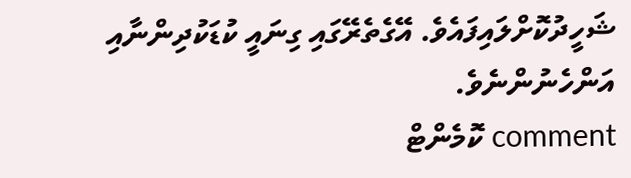ޝަހީދުކޮށްލައިފައެވެ. އޭގެތެރޭގައި ގިނައީ ކުޑަކުދިންނާއި އަންހެނުންނެވެ.
comment ކޮމެންޓް